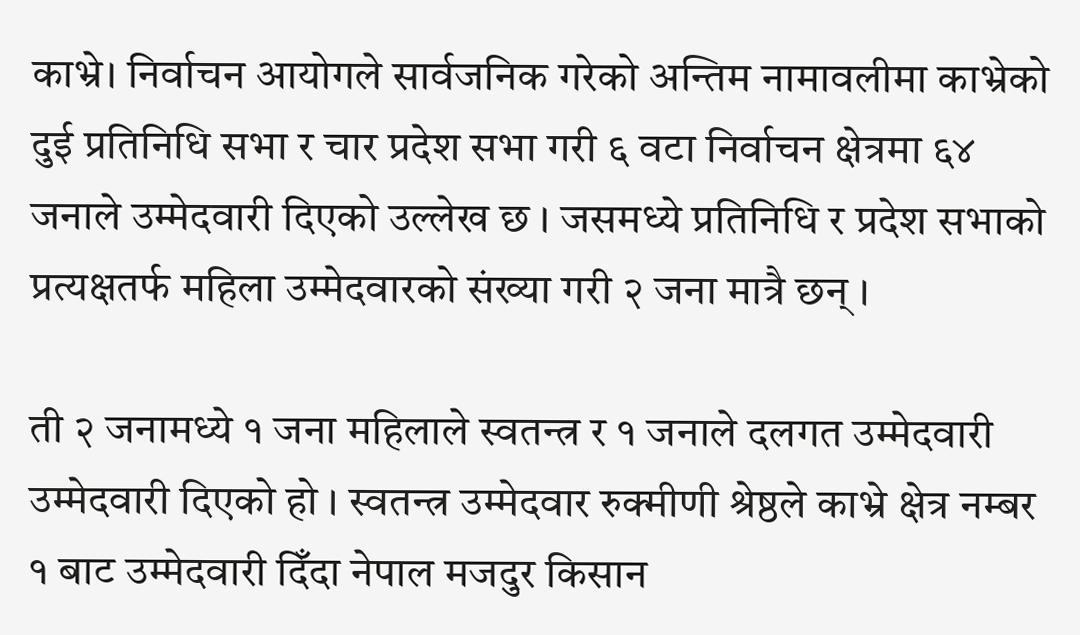काभ्रे। निर्वाचन आयोगले सार्वजनिक गरेको अन्तिम नामावलीमा काभ्रेको दुई प्रतिनिधि सभा र चार प्रदेश सभा गरी ६ वटा निर्वाचन क्षेत्रमा ६४ जनाले उम्मेदवारी दिएको उल्लेख छ । जसमध्ये प्रतिनिधि र प्रदेश सभाको प्रत्यक्षतर्फ महिला उम्मेदवारको संख्या गरी २ जना मात्रै छन् ।

ती २ जनामध्ये १ जना महिलाले स्वतन्त्र र १ जनाले दलगत उम्मेदवारी उम्मेदवारी दिएको हो । स्वतन्त्र उम्मेदवार रुक्मीणी श्रेष्ठले काभ्रे क्षेत्र नम्बर १ बाट उम्मेदवारी दिँदा नेपाल मजदुर किसान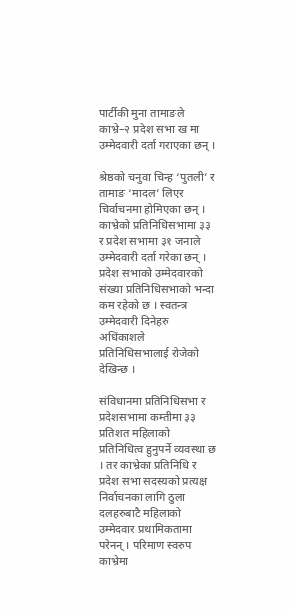पार्टीकी मुना तामाङले काभ्रे–२ प्रदेश सभा ख मा उम्मेदवारी दर्ता गराएका छन् ।

श्रेष्ठको चनुवा चिन्ह ‘पुतली’ र तामाङ ‘मादल’ लिएर चिर्वाचनमा होमिएका छन् । काभ्रेको प्रतिनिधिसभामा ३३ र प्रदेश सभामा ३१ जनाले उम्मेदवारी दर्ता गरेका छन् । प्रदेश सभाको उम्मेदवारको संख्या प्रतिनिधिसभाको भन्दा कम रहेको छ । स्वतन्त्र उम्मेदवारी दिनेहरु अधिंकाशले प्रतिनिधिसभालाई रोजेको देखिन्छ ।

संविधानमा प्रतिनिधिसभा र प्रदेशसभामा कम्तीमा ३३ प्रतिशत महिलाको प्रतिनिधित्व हुनुपर्ने व्यवस्था छ । तर काभ्रेका प्रतिनिधि र प्रदेश सभा सदस्यको प्रत्यक्ष निर्वाचनका लागि ठुला दलहरुबाटै महिलाको उम्मेदवार प्रथामिकतामा परेनन् । परिमाण स्वरुप काभ्रेमा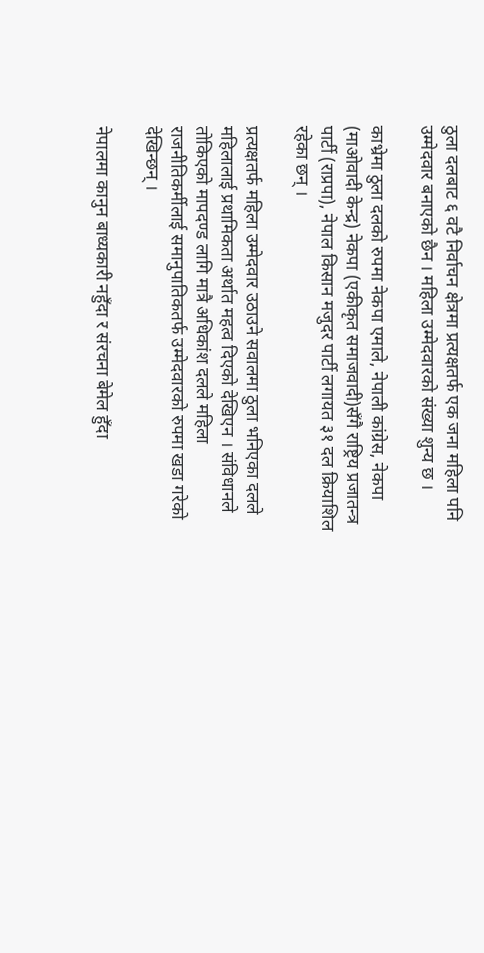ठुला दलबाट ६ वटै निर्वाचन क्षेत्रमा प्रत्यक्षतर्फ एक जना महिला पनि उम्मेदवार बनाएको छैन । महिला उम्मेदवारको संख्या शुन्य छ ।

काभ्रेमा ठुला दलको रुपमा नेकपा एमाले, नेपाली कांग्रेस, नेकपा (माओवादी केन्द्र) नेकपा (एकीकृत समाजवादी)सँगै राष्ट्रिय प्रजातन्त्र पार्टी (राप्रपा), नेपाल किसान मजुदर पार्टी लगायत ३१ दल क्रियाशिल रहेका छन् ।

प्रत्यक्षतर्फ महिला उम्मेदवार उठाउने सवालमा ठुला भनिएका दलले महिलालाई प्रथामिकता अर्थात महत्व दिएको देखिएन । संविधानले तोकिएको मापदण्ड लागि मात्रै अधिकांश दलले महिला राजनीतिकर्मीलाई समानुपातिकतर्फ उम्मेदवारको रुपमा खडा गरेको देखिन्छन् ।

नेपालमा कानुन बाध्यकारी नहुँदा र संरचना बेमेल हुँदा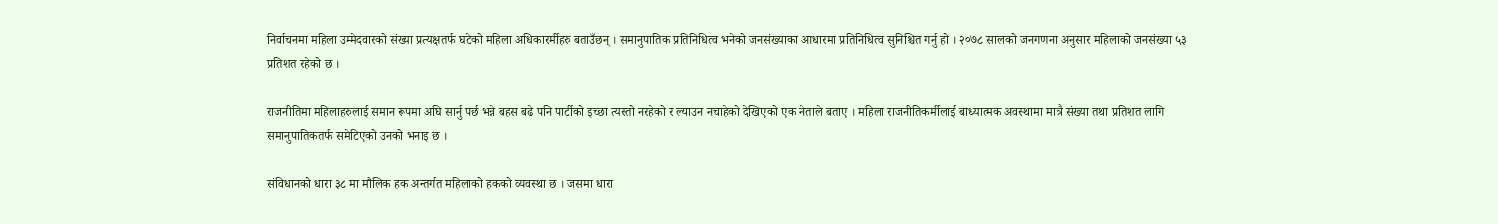निर्वाचनमा महिला उम्मेदवारको संख्या प्रत्यक्षतर्फ घटेको महिला अधिकारर्मीहरु बताउँछन् । समानुपातिक प्रतिनिधित्व भनेको जनसंख्याका आधारमा प्रतिनिधित्व सुनिश्चित गर्नु हो । २०७८ सालको जनगणना अनुसार महिलाको जनसंख्या ५३ प्रतिशत रहेको छ ।

राजनीतिमा महिलाहरुलाई समान रूपमा अघि सार्नु पर्छ भन्ने बहस बढे पनि पार्टीको इच्छा त्यस्तो नरहेको र ल्याउन नचाहेको देखिएको एक नेताले बताए । महिला राजनीतिकर्मीलाई बाध्यात्मक अवस्थामा मात्रै संख्या तथा प्रतिशत लागि समानुपातिकतर्फ समेटिएको उनको भनाइ छ ।

संविधानको धारा ३८ मा मौलिक हक अन्तर्गत महिलाको हकको व्यवस्था छ । जसमा धारा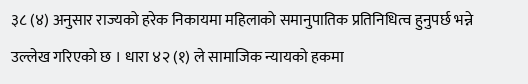३८ (४) अनुसार राज्यको हरेक निकायमा महिलाको समानुपातिक प्रतिनिधित्व हुनुपर्छ भन्ने उल्लेख गरिएको छ । धारा ४२ (१) ले सामाजिक न्यायको हकमा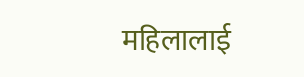महिलालाई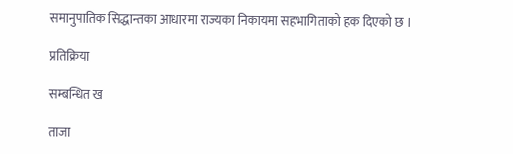समानुपातिक सिद्धान्तका आधारमा राज्यका निकायमा सहभागिताको हक दिएको छ ।

प्रतिक्रिया

सम्बन्धित ख

ताजा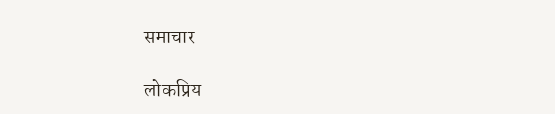समाचार

लोकप्रिय